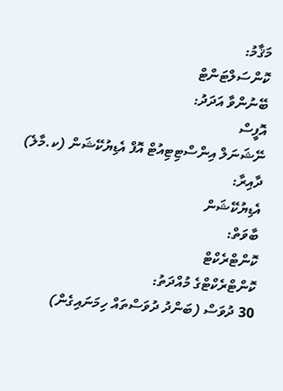މަޤާމު:
ކޮންސަލްޓަންޓް
ބޭނުންވާ އަދަދު:
އޮފީސް
ނޭޝަނަލް އިންސްޓިޓިއުޓް އޮފް އެޑިޔުކޭޝަން (ކ.މާލެ)
ދާއިރާ:
އެޑިޔުކޭޝަން
ބާވަތް:
ކޮންޓްރެކްޓް
ކޮންޓްރެކްޓްގެ މުއްދަތު:
30 ދުވަސް (ބަންދު ދުވަސްތައް ހިމަނައިގެން)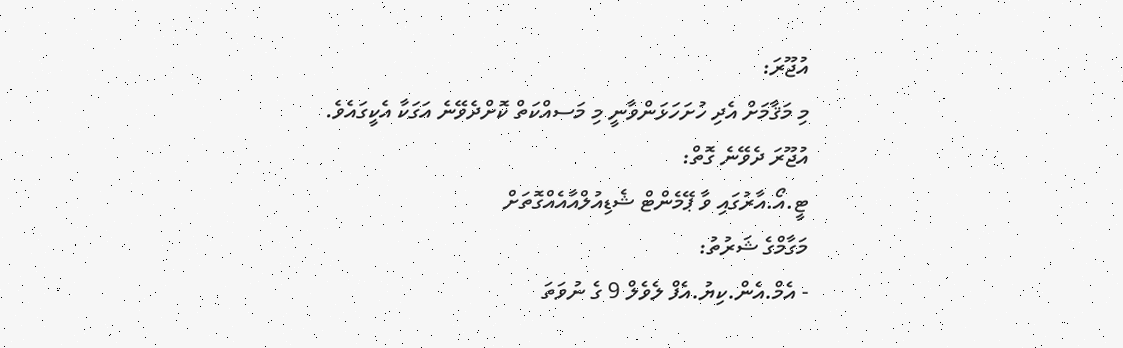އުޖޫރަ:
މި މަޤާމަށް އެދި ހުށަހަޅަންވާނީ މި މަސއްކަތް ކޮށްދެވޭނެ އަގަކާ އެކީގައެވެ.
އުޖޫރަ ދެވޭނެ ގޮތް:
ޓީ.އޯ.އާރުގައި ވާ ޕޭމެންޓް ޝެޑިއުލްއާއެއްގޮތަށް
މަގާމްގެ ޝަރުތު:
- އެމް.އެން.ކިޔު.އެފް ލެވެލް 9 ގެ ނުވަތަ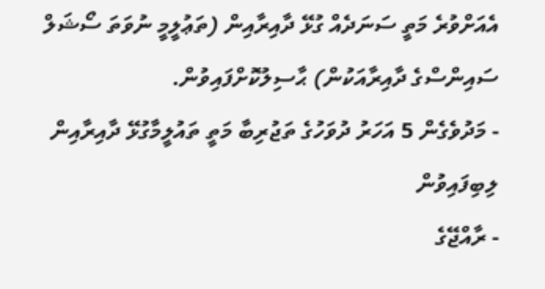އެއަށްވުރެ މަތީ ސަނަދެއް ގުޅޭ ދާއިރާއިން (ތަޢުލީމީ ނުވަތަ ސޯޝަލް ސައިންސްގެ ދާއިރާއަކުން) ޙާސިލުކޮށްފައިވުން.
- މަދުވެގެން 5 އަހަރު ދުވަހުގެ ތަޖުރިބާ މަތީ ތައުލީމާގުޅޭ ދާއިރާއިން ލިބިފައިވުން
- ރާއްޖޭގެ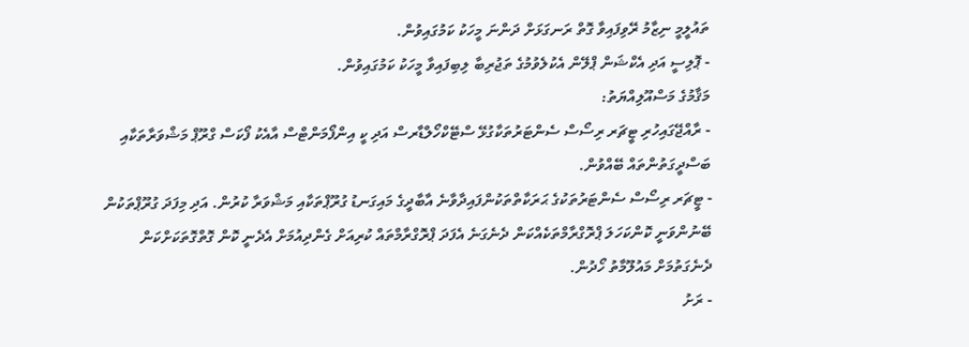ތައުލީމީ ނިޒާމު ރޭވިފައިވާ ގޮތް ރަނގަޅަށް ދަންނަ މީހަކު ކަމުގައިވުން.
- ޕޮލިސީ އަދި އެކްޝަން ޕްލޭން އެކުލެވުމުގެ ތަޖުރިބާ ލިބިފައިވާ މީހަކު ކަމުގައިވުން.
މަޤާމުގެ މަސްއޫލިއްޔަތު:
- ރާއްޖޭގައިހުރި ޓީޗަރ ރިސޯސް ސެންޓަރުތަކާގުޅޭ ސްޓޭކްހޯލްޑާރސް އަދި ކީ އިންފޯމަންޓްސް އާއެކު ފޯކަސް ގްރޫޕް މަޝްވަރާތަކާއި ބަސްދީގަތުންތައް ބޭއްވުން.
- ޓީޗަރ ރިސޯސް ސެންޓަރުތަކުގެ ޙަރަކާތްތަކުންފައިދާވާނެ އާބާދީގެ މައިގަނޑު ގުރޫޕްތަކާއި މަޝްވަރާ ކުރުން. އަދި މިފަދަ ގުރޫޕްތަކުން ބޭނުންވަނީ ކޮންކަހަލަ ޕްރޮގްރާމްތަކެއްކަން ދެނެގަނެ އެފަދަ ޕްރޮގްރާމްތައް ކުރިއަށް ގެންދިއުމަށް އެދެނީ ކޮން ގޮތްގޮތަކަށްކަން ދެނެގަތުމަށް މައުލޫމާތު ހޯދުން.
- ރަށު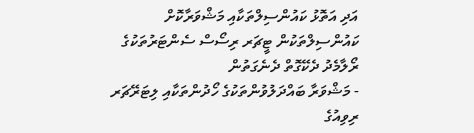އަދި އަތޮޅު ކައުންސިލްތަކާއި މަޝްވަރާކޮށް ކައުންސިލްތަކުން ޓީޗަރ ރިސޯސް ސެންޓަރުތަކުގެ ރޯލާމެދު ދެކޭގޮތް ދެނެގަތުން
- މަޝްވަރާ ބައްދަލުވުންތަކުގެ ހޯދުންތަކާއި ލިޓަރޭޗަރ ރިވިއުގެ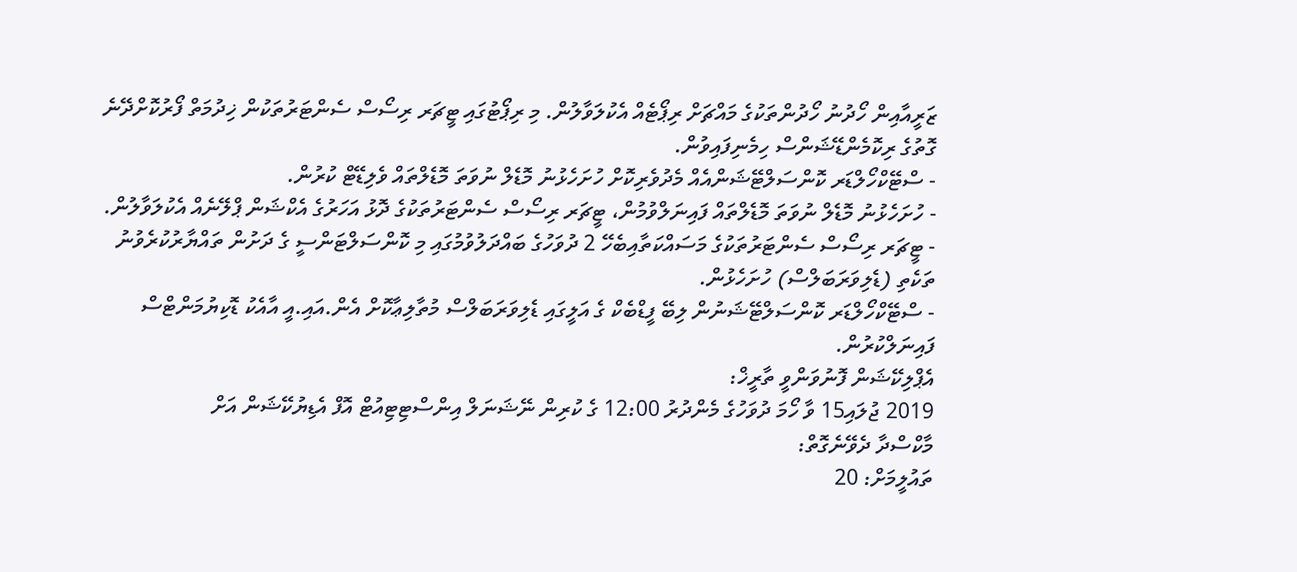ޒަރީއާއިން ހޯދުނު ހޯދުންތަކުގެ މައްޗަށް ރިޕޯޓެއް އެކުލަވާލުން. މި ރިޕޯޓުގައި ޓީޗަރ ރިސޯސް ސެންޓަރުތަކުން ޚިދުމަތް ފޯރުކޮށްދޭނެ ގޮތުގެ ރިކޮމެންޑޭޝަންސް ހިމެނިފައިވުން.
- ސްޓޭކްހޯލްޑަރ ކޮންސަލްޓޭޝަންއެއް މެދުވެރިކޮށް ހުށަހެޅުނު މޮޑެލް ނުވަތަ މޮޑެލްތައް ވެލިޑޭޓް ކުރުން.
- ހުށަހެޅުނު މޮޑެލް ނުވަތަ މޮޑެލްތައް ފައިނަލްވުމުން، ޓީޗަރ ރިސޯސް ސެންޓަރުތަކުގެ ދޮޅު އަހަރުގެ އެކްޝަން ޕްލޭނެއް އެކުލަވާލުން.
- ޓީޗަރ ރިސޯސް ސެންޓަރުތަކުގެ މަސައްކަތާއިބެހޭ 2 ދުވަހުގެ ބައްދަލުވުމުގައި މި ކޮންސަލްޓަންސީ ގެ ދަށުން ތައްޔާރުކުރެވުނު ތަކެތި (ޑެލިވަރަބަލްސް) ހުށަހެޅުން.
- ސްޓޭކްހޯލްޑަރ ކޮންސަލްޓޭޝަނުން ލިބޭ ފީޑްބެކް ގެ އަލީގައި ޑެލިވަރަބަލްސް މުތާލިޢާކޮށް އެން.އައި.އީ އާއެކު ޑޮކިޔުމަންޓްސް ފައިނަލްކުރުން.
އެޕްލިކޭޝަން ފޮނުވަންވީ ތާރީޚް:
2019 ޖުލައި15 ވާ ހޯމަ ދުވަހުގެ މެންދުރު 12:00 ގެ ކުރިން ނޭޝަނަލް އިންސްޓިޓިއުޓް އޮފް އެޑިޔުކޭޝަން އަށް
މާކްސްދާ ދެވޭނެގޮތް:
ތައުލީމަށް: 20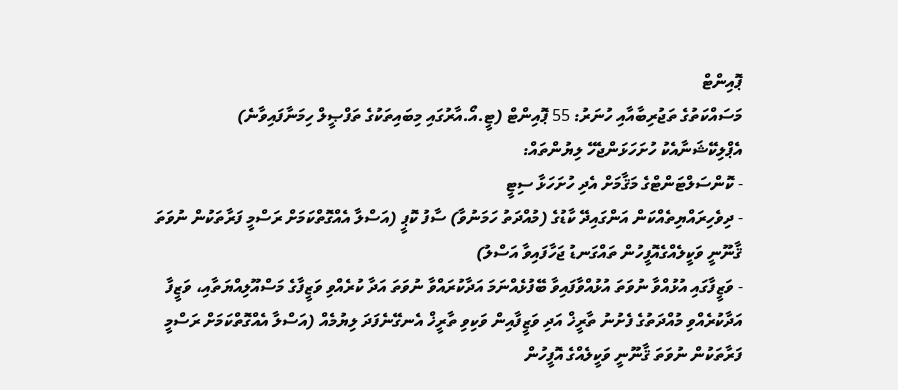ޕޮއިންޓް
މަސައްކަތުގެ ތަޖުރިބާއާއި ހުނަރު: 55 ޕޮއިންޓް (ޓީ.އޯ.އާރުގައި މިބައިތަކުގެ ތަފްޞީލް ހިމަނާފައިވާނެ)
އެޕްލިކޭޝަނާއެކު ހުށަހަޅަންޖެހޭ ލިޔުންތައް:
- ކޮންސަލްޓަންޓްގެ މަޤާމަށް އެދި ހުށަހަޅާ ސިޓީ
- ދިވެހިރައްޔިތެއްކަން އަންގައިދޭ ކާޑުގެ (މުއްދަތު ހަމަނުވާ) ސާފު ކޮޕީ (އަސްލާ އެއްގޮތްކަމަށް ރަސްމީ ފަރާތަކުން ނުވަތަ ޤާނޫނީ ވަކީލެއްގެއޮފީހުން ތައްގަނޑު ޖަހާފައިވާ އަސްލު)
- ވަޒީފާގައި އުޅުއްވާ ނުވަތަ އުޅުއްވާފައިވާ ބޭފުޅެއްނަމަ އަދާކުރައްވާ ނުވަތަ އަދާ ކުރެއްވި ވަޒީފާގެ މަސްއޫލިއްޔަތާއި، ވަޒީފާ އަދާކުރެއްވި މުއްދަތުގެ ފެށުނު ތާރީޚް އަދި ވަޒީފާއިން ވަކިވި ތާރީޚް އެނގޭނެފަދަ ލިޔުމެއް (އަސްލާ އެއްގޮތްކަމަށް ރަސްމީ ފަރާތަކުން ނުވަތަ ޤާނޫނީ ވަކީލެއްގެ އޮފީހުން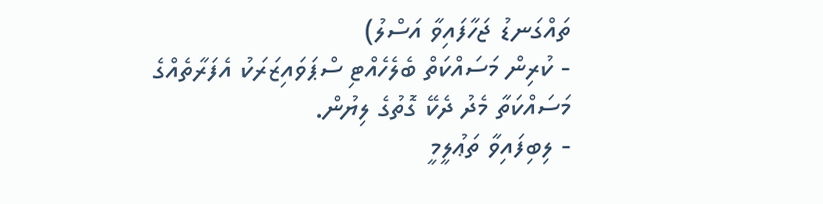ތައްގަނޑު ޖަހާފައިވާ އަސްލު)
- ކުރިން މަސައްކަތް ބެލެހެއްޓި ސްޕަވައިޒަރަކު އެފަރާތެއްގެ މަސައްކަތާ މެދު ދެކޭ ގޮތުގެ ލިޔުން.
- ލިބިފައިވާ ތަޢުލީމީ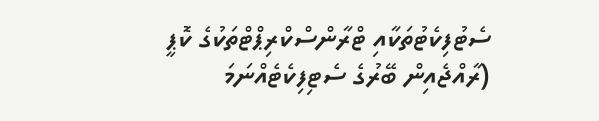ސެޓުފިކެޓުތަކާއި ޓްރާންސްކްރިޕްޓްތަކުގެ ކޮޕީ (ރާއްޖެއިން ބޭރުގެ ސެޓިފިކެޓެއްނަމަ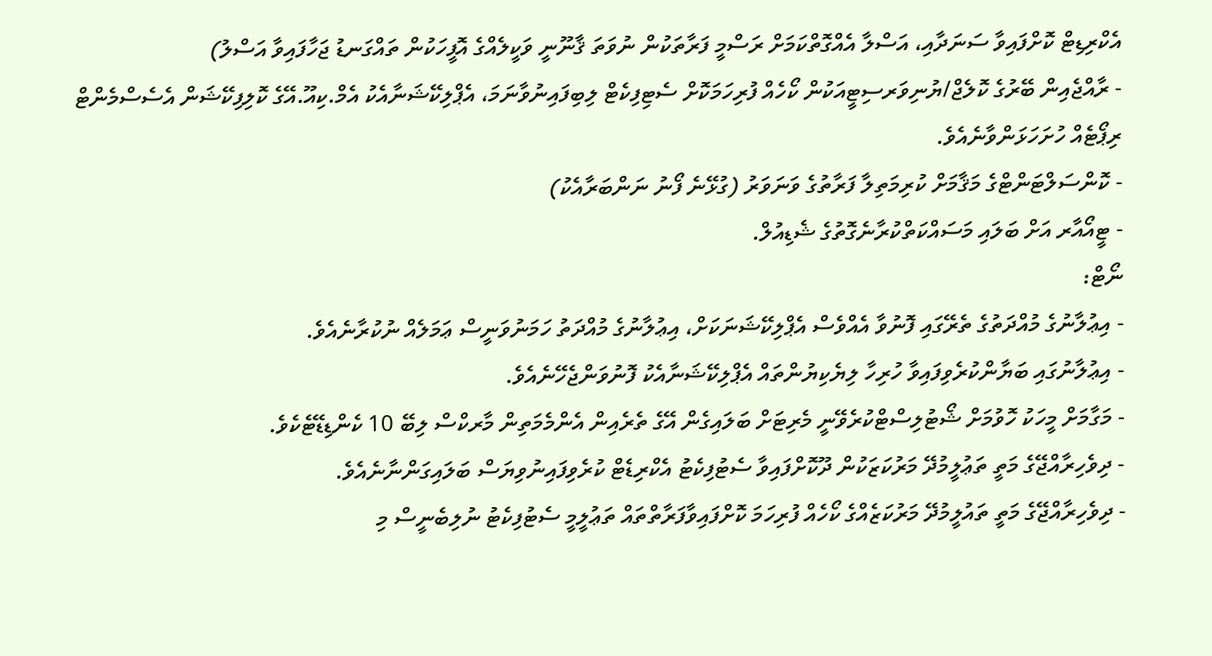އެކްރިޑިޓް ކޮށްފައިވާ ސަނަދާއި، އަސްލާ އެއްގޮތްކަމަށް ރަސްމީ ފަރާތަކުން ނުވަތަ ޤާނޫނީ ވަކީލެއްގެ އޮފީހަކުން ތައްގަނޑު ޖަހާފައިވާ އަސްލު)
- ރާއްޖެއިން ބޭރުގެ ކޮލެޖް/ޔުނިވަރސިޓީއަކުން ކޯހެއް ފުރިހަމަކޮށް ސެޓިފިކެޓް ލިބިފައިނުވާނަމަ، އެޕްލިކޭޝަނާއެކު އެމް.ކިއޫ.އޭގެ ކޮލިފިކޭޝަން އެސެސްމެންޓް ރިޕޯޓެއް ހުށަހަޅަންވާނެއެވެ.
- ކޮންސަލްޓަންޓްގެ މަޤާމަށް ކުރިމަތިލާ ފަރާތުގެ ވަނަވަރު (ގުޅޭނެ ފޯނު ނަންބަރާއެކު)
- ޓީއޯއާރ އަށް ބަލައި މަސައްކަތްކުރާނެގޮތުގެ ޝެޑިއުލް.
ނޯޓް:
- އިޢުލާނުގެ މުއްދަތުގެ ތެރޭގައި ފޮނުވާ އެއްވެސް އެޕްލިކޭޝަނަކަށް، އިޢުލާނުގެ މުއްދަތު ހަމަނުވަނީސް ޢަމަލެއް ނުކުރާނެއެވެ.
- އިޢުލާނުގައި ބަޔާންކުރެވިފައިވާ ހުރިހާ ލިޔެކިޔުންތައް އެޕްލިކޭޝަނާއެކު ފޮނުވަންޖެހޭނެއެވެ.
- މަގާމަށް މީހަކު ހޮވުމަށް ޝޯޓުލިސްޓްކުރެވޭނީ މެރިޓަށް ބަލައިގެން އޭގެ ތެރެއިން އެންމެމަތިން މާރކްސް ލިބޭ 10 ކެންޑިޑޭޓެކެވެ.
- ދިވެހިރާއްޖޭގެ މަތީ ތަޢުލީމުދޭ މަރުކަޒަކުން ދޫކޮށްފައިވާ ސެޓުފިކެޓު އެކްރިޑެޓް ކުރެވިފައިނުވިޔަސް ބަލައިގަންނާނެއެވެ.
- ދިވެހިރާއްޖޭގެ މަތީ ތައުލީމުދޭ މަރުކަޒެއްގެ ކޯހެއް ފުރިހަމަ ކޮށްފައިވާފަރާތްތައް ތަޢުލީމީ ސެޓުފިކެޓު ނުލިބެނީސް މި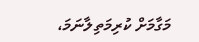މަގާމަށް ކުރިމަތިލާނަމަ،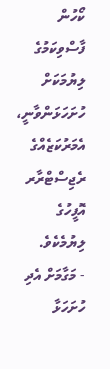ކޯހުން ފާސްވިކަމުގެ ލިޔުމަކަށް ހުށަހަޅަންވާނީ، އެމަރުކަޒެއްގެ ރެޖިސްޓްރާރ އޮފީހުގެ ލިޔުމެކެވެ.
- މަގާމަށް އެދި ހުށަހަޅާ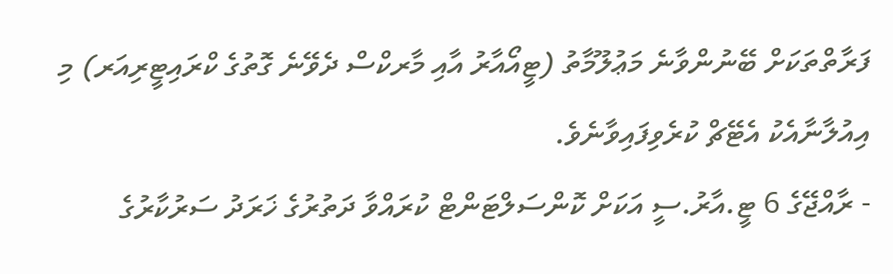ފަރާތްތަކަށް ބޭނުންވާނެ މަޢުލޫމާތު (ޓީއޯއާރު އާއި މާރކްސް ދެވޭނެ ގޮތުގެ ކްރައިޓީރިއަރ) މި އިއުލާނާއެކު އެޓޭޗް ކުރެވިފައިވާނެވެ.
- ރާއްޖޭގެ 6 ޓީ.އާރު.ސީ އަކަށް ކޮންސަލްޓަންޓް ކުރައްވާ ދަތުރުގެ ޚަރަދު ސަރުކާރުގެ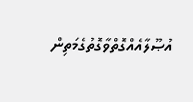އުޞޫލާއެއްގޮތްވާގޮތުގެމަތިން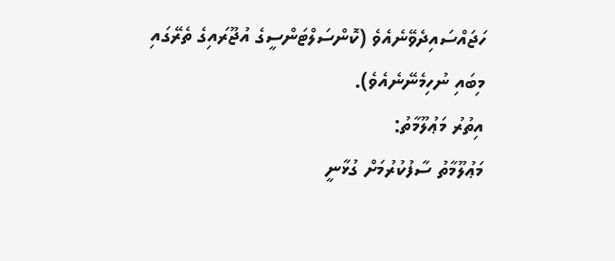ހަޖައްސައިދެވޭނެއެވެ (ކޮންސަލްޓަންސީގެ އުޖޫރައިގެ ތެރޭގައި މިބައި ނުހިމެނޭނެއެވެ).
އިތުރު މަޢުލޫމާތު:
މަޢުލޫމާތު ސާފުކުރުމަށް ގުޅާނީ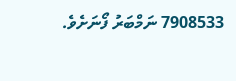7908533 ނަމްބަރު ފޯނަށެވެ.